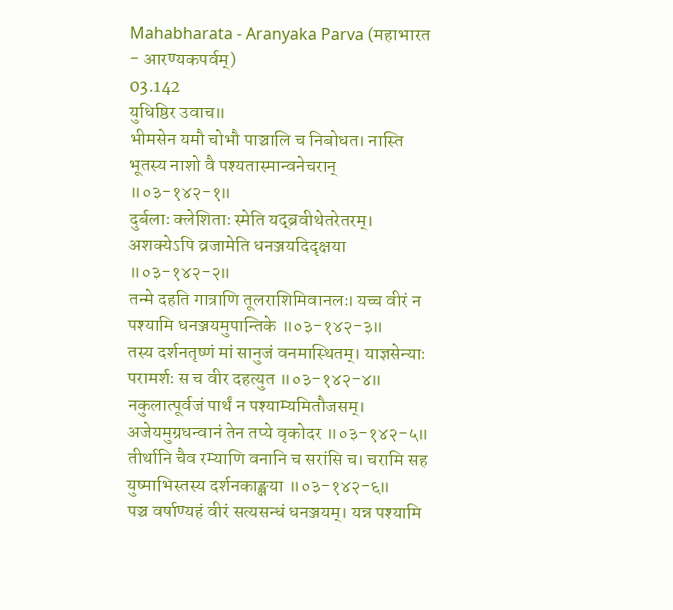Mahabharata - Aranyaka Parva (महाभारत - आरण्यकपर्वम्)
03.142
युधिष्ठिर उवाच॥
भीमसेन यमौ चोभौ पाञ्चालि च निबोधत। नास्ति भूतस्य नाशो वै पश्यतास्मान्वनेचरान् ॥०३-१४२-१॥
दुर्बलाः क्लेशिताः स्मेति यद्ब्रवीथेतरेतरम्। अशक्येऽपि व्रजामेति धनञ्जयदिदृक्षया ॥०३-१४२-२॥
तन्मे दहति गात्राणि तूलराशिमिवानलः। यच्च वीरं न पश्यामि धनञ्जयमुपान्तिके ॥०३-१४२-३॥
तस्य दर्शनतृष्णं मां सानुजं वनमास्थितम्। याज्ञसेन्याः परामर्शः स च वीर दहत्युत ॥०३-१४२-४॥
नकुलात्पूर्वजं पार्थं न पश्याम्यमितौजसम्। अजेयमुग्रधन्वानं तेन तप्ये वृकोदर ॥०३-१४२-५॥
तीर्थानि चैव रम्याणि वनानि च सरांसि च। चरामि सह युष्माभिस्तस्य दर्शनकाङ्क्षया ॥०३-१४२-६॥
पञ्च वर्षाण्यहं वीरं सत्यसन्धं धनञ्जयम्। यन्न पश्यामि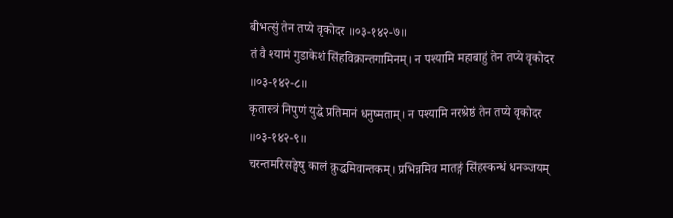बीभत्सुं तेन तप्ये वृकोदर ॥०३-१४२-७॥
तं वै श्यामं गुडाकेशं सिंहविक्रान्तगामिनम्। न पश्यामि महाबाहुं तेन तप्ये वृकोदर ॥०३-१४२-८॥
कृतास्त्रं निपुणं युद्धे प्रतिमानं धनुष्मताम्। न पश्यामि नरश्रेष्ठं तेन तप्ये वृकोदर ॥०३-१४२-९॥
चरन्तमरिसङ्घेषु कालं क्रुद्धमिवान्तकम्। प्रभिन्नमिव मातङ्गं सिंहस्कन्धं धनञ्जयम्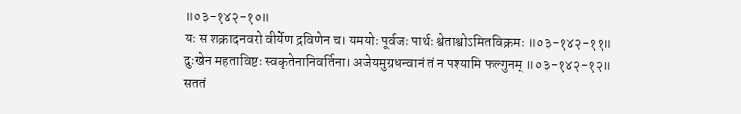॥०३-१४२-१०॥
यः स शक्रादनवरो वीर्येण द्रविणेन च। यमयोः पूर्वजः पार्थः श्वेताश्वोऽमितविक्रमः ॥०३-१४२-११॥
दुःखेन महताविष्टः स्वकृतेनानिवर्तिना। अजेयमुग्रधन्वानं तं न पश्यामि फल्गुनम् ॥०३-१४२-१२॥
सततं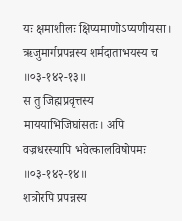यः क्षमाशीलः क्षिप्यमाणोऽप्यणीयसा। ऋजुमार्गप्रपन्नस्य शर्मदाताभयस्य च ॥०३-१४२-१३॥
स तु जिह्मप्रवृत्तस्य माययाभिजिघांसतः। अपि वज्रधरस्यापि भवेत्कालविषोपमः ॥०३-१४२-१४॥
शत्रोरपि प्रपन्नस्य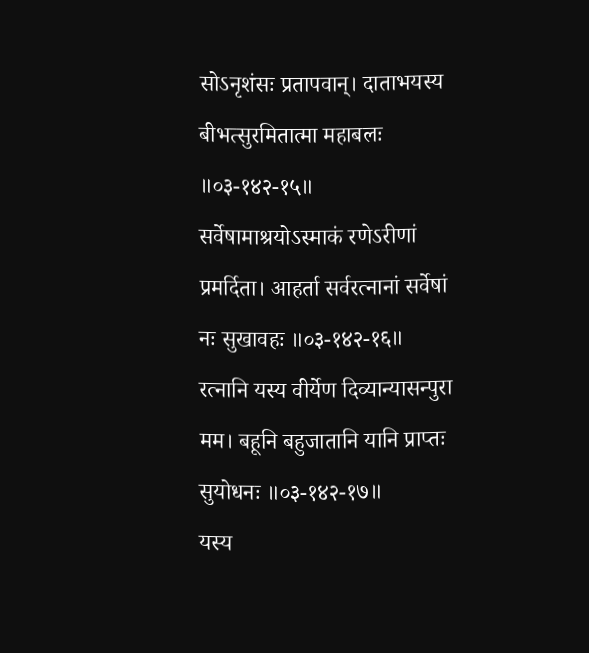सोऽनृशंसः प्रतापवान्। दाताभयस्य बीभत्सुरमितात्मा महाबलः ॥०३-१४२-१५॥
सर्वेषामाश्रयोऽस्माकं रणेऽरीणां प्रमर्दिता। आहर्ता सर्वरत्नानां सर्वेषां नः सुखावहः ॥०३-१४२-१६॥
रत्नानि यस्य वीर्येण दिव्यान्यासन्पुरा मम। बहूनि बहुजातानि यानि प्राप्तः सुयोधनः ॥०३-१४२-१७॥
यस्य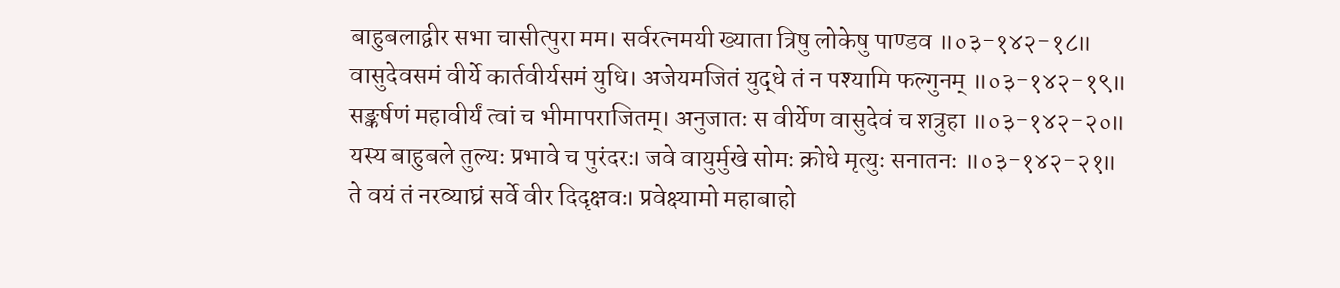बाहुबलाद्वीर सभा चासीत्पुरा मम। सर्वरत्नमयी ख्याता त्रिषु लोकेषु पाण्डव ॥०३-१४२-१८॥
वासुदेवसमं वीर्ये कार्तवीर्यसमं युधि। अजेयमजितं युद्धे तं न पश्यामि फल्गुनम् ॥०३-१४२-१९॥
सङ्कर्षणं महावीर्यं त्वां च भीमापराजितम्। अनुजातः स वीर्येण वासुदेवं च शत्रुहा ॥०३-१४२-२०॥
यस्य बाहुबले तुल्यः प्रभावे च पुरंदरः। जवे वायुर्मुखे सोमः क्रोधे मृत्युः सनातनः ॥०३-१४२-२१॥
ते वयं तं नरव्याघ्रं सर्वे वीर दिदृक्षवः। प्रवेक्ष्यामो महाबाहो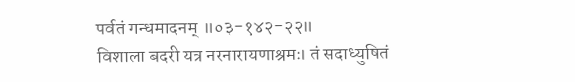पर्वतं गन्धमादनम् ॥०३-१४२-२२॥
विशाला बदरी यत्र नरनारायणाश्रमः। तं सदाध्युषितं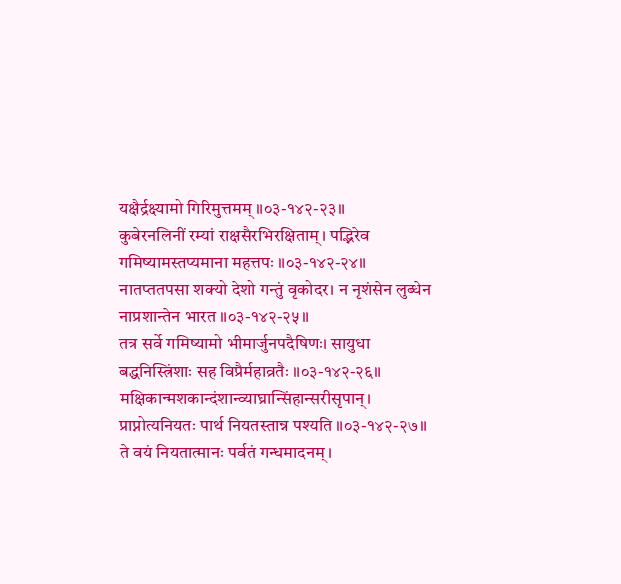यक्षैर्द्रक्ष्यामो गिरिमुत्तमम् ॥०३-१४२-२३॥
कुबेरनलिनीं रम्यां राक्षसैरभिरक्षिताम्। पद्भिरेव गमिष्यामस्तप्यमाना महत्तपः ॥०३-१४२-२४॥
नातप्ततपसा शक्यो देशो गन्तुं वृकोदर। न नृशंसेन लुब्धेन नाप्रशान्तेन भारत ॥०३-१४२-२५॥
तत्र सर्वे गमिष्यामो भीमार्जुनपदैषिणः। सायुधा बद्धनिस्त्रिंशाः सह विप्रैर्महाव्रतैः ॥०३-१४२-२६॥
मक्षिकान्मशकान्दंशान्व्याघ्रान्सिंहान्सरीसृपान्। प्राप्नोत्यनियतः पार्थ नियतस्तान्न पश्यति ॥०३-१४२-२७॥
ते वयं नियतात्मानः पर्वतं गन्धमादनम्।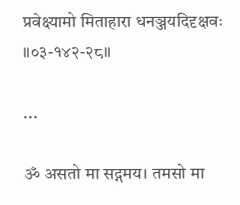प्रवेक्ष्यामो मिताहारा धनञ्जयदिदृक्षवः ॥०३-१४२-२८॥

...

ॐ असतो मा सद्गमय। तमसो मा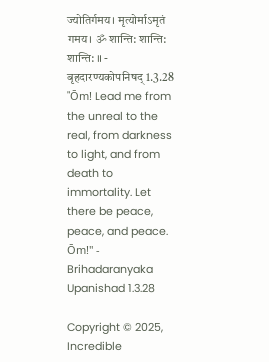ज्योतिर्गमय। मृत्योर्माऽमृतं गमय। ॐ शान्ति: शान्ति: शान्ति: ॥ - बृहदारण्यकोपनिषद् 1.3.28
"Ōm! Lead me from the unreal to the real, from darkness to light, and from death to immortality. Let there be peace, peace, and peace. Ōm!" - Brihadaranyaka Upanishad 1.3.28

Copyright © 2025, Incredible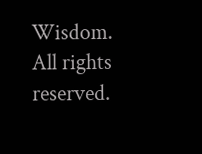Wisdom.
All rights reserved.